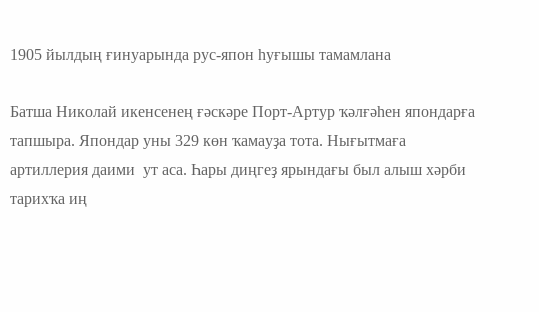1905 йылдың ғинуарында рус-япон һуғышы тамамлана

Батша Николай икенсенең ғәскәре Порт-Артур ҡәлғәһен япондарға тапшыра. Япондар уны 329 көн ҡамауҙа тота. Нығытмаға артиллерия даими  ут аса. Һары диңгеҙ ярындағы был алыш хәрби тарихҡа иң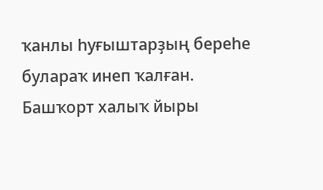ҡанлы һуғыштарҙың береһе булараҡ инеп ҡалған. Башҡорт халыҡ йыры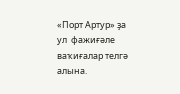«Порт Артур» ҙа ул  фажиғәле ваҡиғалар телгә алына.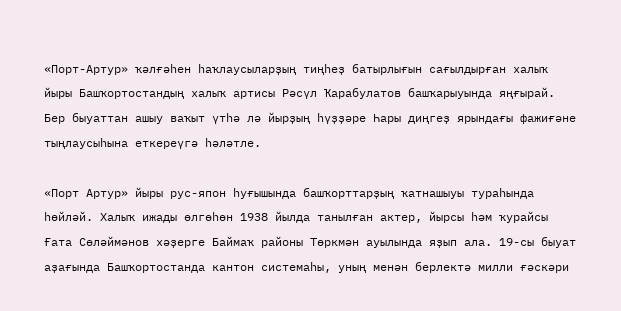«Порт-Артур» ҡәлғәһен һаҡлаусыларҙың тиңһеҙ батырлығын сағылдырған халыҡ йыры Башҡортостандың халыҡ артисы Рәсүл Ҡарабулатов башҡарыуында яңғырай. Бер быуаттан ашыу ваҡыт үтһә лә йырҙың һүҙҙәре Һары диңгеҙ ярындағы фажиғәне тыңлаусыһына еткереүгә һәләтле.

«Порт Артур» йыры рус-япон һуғышында башҡорттарҙың ҡатнашыуы тураһында һөйләй. Халыҡ ижады өлгөһөн 1938 йылда танылған актер, йырсы һәм ҡурайсы  Ғата Сөләймәнов хәҙерге Баймаҡ районы Төркмән ауылында яҙып ала. 19-сы быуат аҙағында Башҡортостанда кантон системаһы, уның менән берлектә милли ғәскәри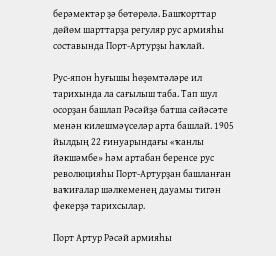берәмектәр ҙә бөтөрөлә. Башҡорттар дөйөм шарттарҙа регуляр рус армияһы составында Порт-Артурҙы һаҡлай.

Рус-япон һуғышы һөҙөмтәләре ил тарихында ла сағылыш таба. Тап шул осорҙан башлап Рәсәйҙә батша сәйәсәте менән килешмәүселәр арта башлай. 1905 йылдың 22 ғинуарындағы «ҡанлы йәкшәмбе» һәм артабан беренсе рус революцияһы Порт-Артурҙан башланған ваҡиғалар шәлкеменең дауамы тигән фекерҙә тарихсылар.

Порт Артур Рәсәй армияһы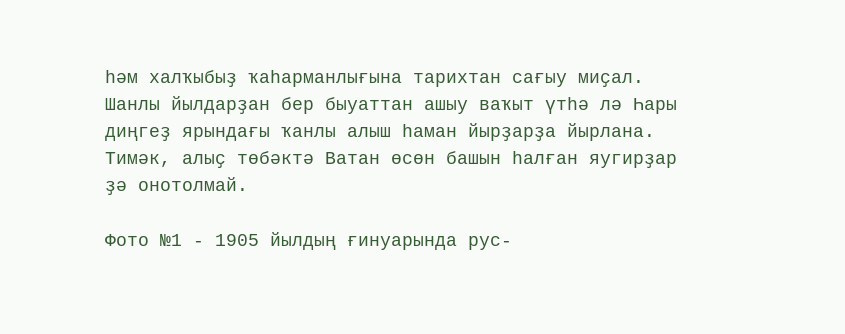һәм халҡыбыҙ ҡаһарманлығына тарихтан сағыу миҫал. Шанлы йылдарҙан бер быуаттан ашыу ваҡыт үтһә лә Һары диңгеҙ ярындағы ҡанлы алыш һаман йырҙарҙа йырлана. Тимәк, алыҫ төбәктә Ватан өсөн башын һалған яугирҙар ҙә онотолмай.

Фото №1 - 1905 йылдың ғинуарында рус-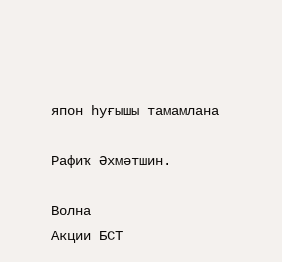япон һуғышы тамамлана

Рафиҡ Әхмәтшин.

Волна
Акции БСТ